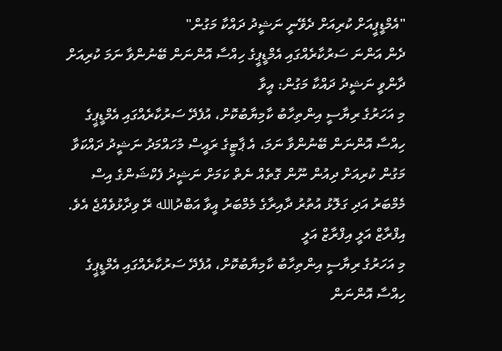"އެމްޑީޕީއަށް ކުރިއަށް ދެވޭނީ ނަޝީދު ދައްކާ މަގުން"
ދެން އަންނަ ސަރުކާރެއްގައި އެމްޑީޕީގެ ހިއްސާ އޮންނަން ބޭނުންވާ ނަމަ ކުރިއަށް ދާންވީ ނަޝީދު ދައްކާ މަގުން: އީވާ
މި އަހަރުގެ ރިޔާސީ އިންތިހާބު ކާމިޔާބުކޮށް، އުފެދޭ ސަރުކާރެއްގައި އެމްޑީޕީގެ ހިއްސާ އޮންނަން ބޭނުންވާ ނަމަ، އެ ޕާޓީގެ ރައީސް މުހައްމަދު ނަޝީދު ދައްކަވާ މަގުން ކުރިއަށް ދިއުން ނޫން ގޮތެއް ނެތް ކަމަށް ނަޝީދު ފެކްޝަންގެ އިސް މެމްބަރު އަދި ގަލޮޅު އުތުރު ދާއިރާގެ މެމްބަރު އީވާ އަބްދުالله ރޭ ވިދާޅުވެއްޖެ އެވެ.
އިފްރާޒް އަލީ އިފްރާޒް އަލީ
މި އަހަރުގެ ރިޔާސީ އިންތިހާބު ކާމިޔާބުކޮށް، އުފެދޭ ސަރުކާރެއްގައި އެމްޑީޕީގެ ހިއްސާ އޮންނަން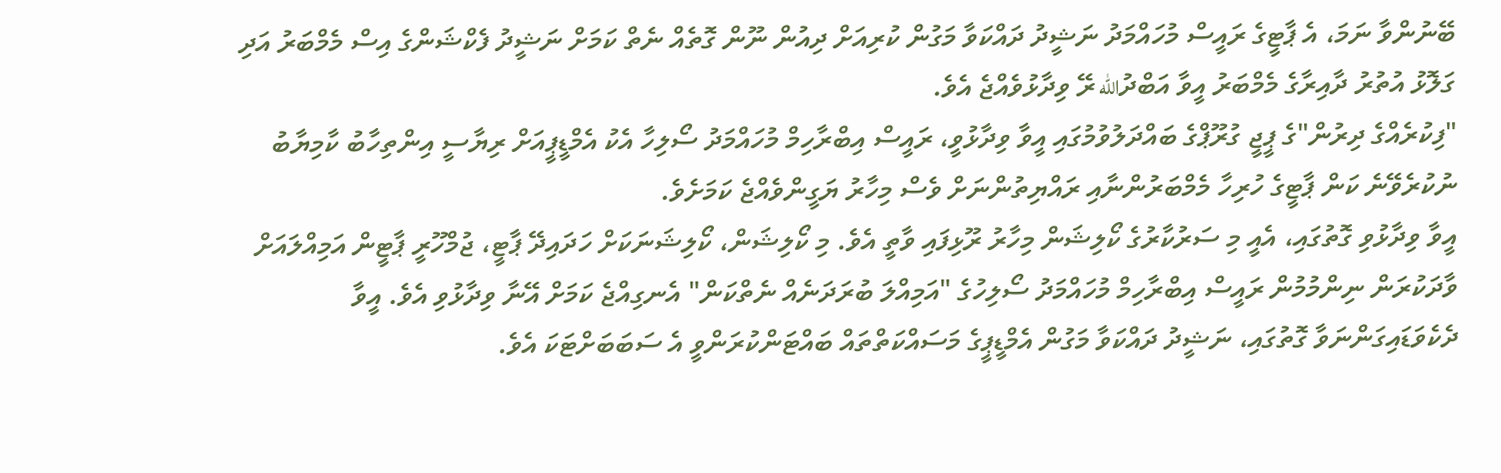ބޭނުންވާ ނަމަ، އެ ޕާޓީގެ ރައީސް މުހައްމަދު ނަޝީދު ދައްކަވާ މަގުން ކުރިއަށް ދިއުން ނޫން ގޮތެއް ނެތް ކަމަށް ނަޝީދު ފެކްޝަންގެ އިސް މެމްބަރު އަދި ގަލޮޅު އުތުރު ދާއިރާގެ މެމްބަރު އީވާ އަބްދުالله ރޭ ވިދާޅުވެއްޖެ އެވެ.
"ފިކުރެއްގެ ދިރުން"ގެ ޕީޖީ ގުރޫޕްގެ ބައްދަލުވުމުގައި އީވާ ވިދާޅުވީ، ރައީސް އިބްރާހިމް މުހައްމަދު ސޯލިހާ އެކު އެމްޑީޕީއަށް ރިޔާސީ އިންތިހާބު ކާމިޔާބު ނުކުރެވޭނެ ކަން ޕާޓީގެ ހުރިހާ މެމްބަރުންނާއި ރައްޔިތުންނަށް ވެސް މިހާރު ޔަގީންވެއްޖެ ކަމަށެވެ.
އީވާ ވިދާޅުވި ގޮތުގައި، އެއީ މި ސަރުކާރުގެ ކޯލިޝަން މިހާރު ރޫޅިފައި ވާތީ އެވެ. މި ކޯލިޝަން، ކޯލިޝަނަކަށް ހަދައިދޭ ޕާޓީ، ޖުމްހޫރީ ޕާޓީން އަމިއްލައަށް ވާދަކުރަން ނިންމުމުން ރައީސް އިބްރާހިމް މުހައްމަދު ސޯލިހުގެ "އަމިއްލަ ބުރަދަނެއް ނެތްކަން" އެނގިއްޖެ ކަމަށް އޭނާ ވިދާޅުވި އެވެ. އީވާ ދެކެވަޑައިގަންނަވާ ގޮތުގައި، ނަޝީދު ދައްކަވާ މަގުން އެމްޑީޕީގެ މަސައްކަތްތައް ބައްޓަންކުރަންވީ އެ ސަބަބަށްޓަކަ އެވެ.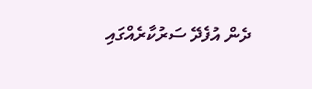ދެން އުފެދޭ ސަރުކާރެއްގައި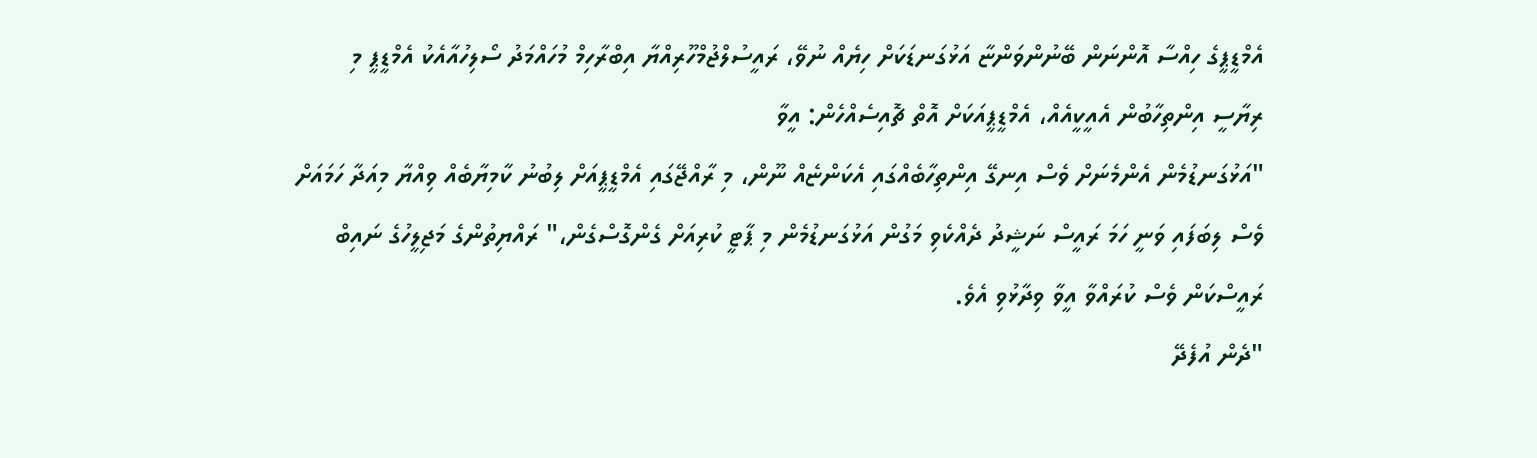އެމްޑީޕީގެ ހިއްސާ އޮންނަން ބޭނުންވަންޏާ އަޅުގަނޑަކަށް ހިޔެއް ނުވޭ، ރައީސުލްޖުމްހޫރިއްޔާ އިބްރާހިމް މުހައްމަދު ސޯލިހުއާއެކު އެމްޑީޕީ މި ރިޔާސީ އިންތިހާބުން އެއީކީއެއް، އެމްޑީޕީއަކަށް އޮތް ޗޮއިސެއްހެން: އީވާ
"އަޅުގަނޑުމެން އެންމެނަށް ވެސް އިނގޭ އިންތިހާބެއްގައި އެކަންޏެއް ނޫން، މި ރާއްޖޭގައި އެމްޑީޕީއަށް ލިބުނު ކާމިޔާބެއް ވިއްޔާ މިއަދާ ހަމައަށް ވެސް ލިބަފައި ވަނީ ހަމަ ރައީސް ނަޝީދު ދެއްކެވި މަގުން އަޅުގަނޑުމެން މި ޕާޓީ ކުރިއަށް ގެންގޮސްގެން،" ރައްޔިތުންގެ މަޖިލީހުގެ ނައިބް ރައީސްކަން ވެސް ކުރައްވާ އީވާ ވިދާޅުވި އެވެ.
"ދެން އުފެދޭ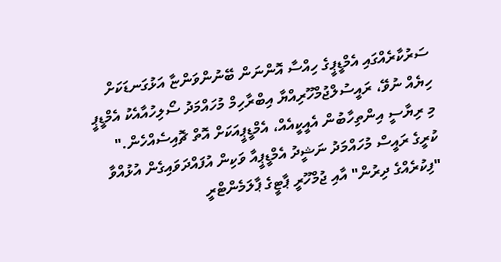ސަރުކާރެއްގައި އެމްޑީޕީގެ ހިއްސާ އޮންނަން ބޭނުންވަންޏާ އަޅުގަނޑަކަށް ހިޔެއް ނުވޭ، ރައީސުލްޖުމްހޫރިއްޔާ އިބްރާހިމް މުހައްމަދު ސޯލިހުއާއެކު އެމްޑީޕީ މި ރިޔާސީ އިންތިހާބުން އެއީކީއެއް، އެމްޑީޕީއަކަށް އޮތް ޗޮއިސެއްހެން."
ކުރީގެ ރައީސް މުހައްމަދު ނަޝީދު އެމްޑީޕީއާ ވަކިން އުފައްދަވައިގެން އުޅުއްވާ "ފިކުރެއްގެ ދިރުން" އާއި ޖުމްހޫރީ ޕާޓީގެ ޕާލަމެންޓްރީ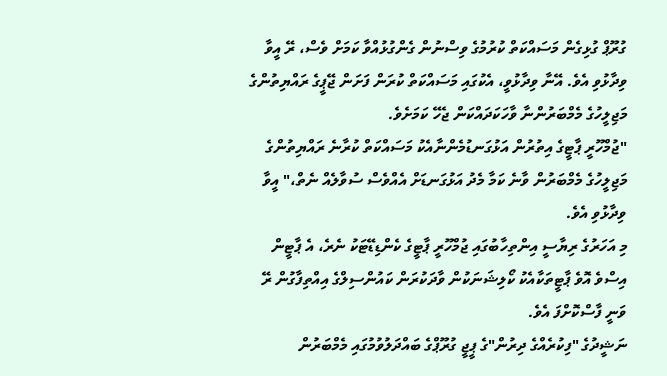ގުރޫޕް ގުޅިގެން މަސައްކަތް ކުރުމުގެ ވިސްނުން ގެންގުޅުއްވާ ކަމަށް ވެސް، ރޭ އީވާ ވިދާޅުވި އެވެ. އޭނާ ވިދާޅުވީ، އެކުގައި މަސައްކަތް ކުރަން ފަށަން ޖޭޕީގެ ރައްޔިތުންގެ މަޖިލީހުގެ މެމްބަރުންނާ ވާހަކަދައްކަން ޖެހޭ ކަމަށެވެ.
"ޖުމްހޫރީ ޕާޓީގެ އިތުރުން އަޅުގަނޑުމެންނާއެކު މަސައްކަތް ކުރާނެ ރައްޔިތުންގެ މަޖިލީހުގެ މެމްބަރުން ވާނެ ކަމާ މެދު އަޅުގަނޑަށް އެއްވެސް ސުވާލެއް ނެތް،" އީވާ ވިދާޅުވި އެވެ.
މި އަހަރުގެ ރިޔާސީ އިންތިހާބުގައި ޖުމްހޫރީ ޕާޓީގެ ކެންޑިޑޭޓަކު ނެރެ، އެ ޕާޓީން އިސްވެ އޮވެ ޕާޓީތަކާއެކު ކޯލިޝަނަކުން ވާދަކުރަން ކައުންސިލްގެ އިއްތިފާގުން ރޭ ވަނީ ފާސްކޮށްފަ އެވެ.
ނަޝީދުގެ "ފިކުރެއްގެ ދިރުން"ގެ ޕީޖީ ގުރޫޕްގެ ބައްދަލުވުމުގައި މެމްބަރުން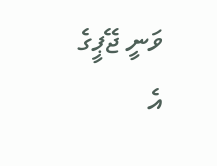ވަނީ ޖޭޕީގެ އެ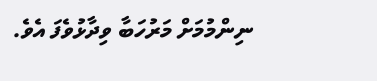ނިންމުމަށް މަރުހަބާ ވިދާޅުވެފަ އެވެ.